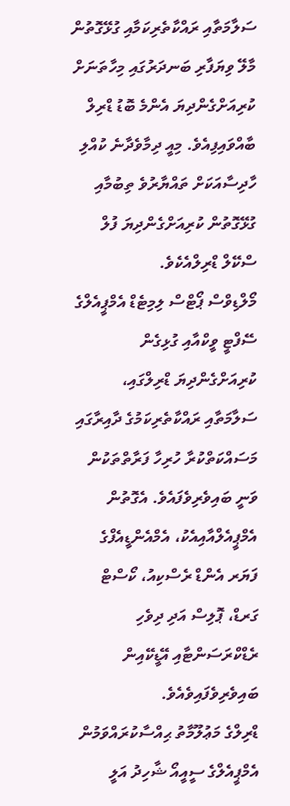ސަލާމަތާއި ރައްކާތެރިކަމާއި ގުޅޭގޮތުން މާލޭ ވިޔަފާރި ބަނދަރުގައި މިހާތަނަށް ކުރިއަށްގެންދިޔަ އެންމެ ބޮޑު ޑްރިލް ބާއްވައިފިއެވެ. މިއީ ދިމާވެދާނެ ކުއްލި ހާދިސާއަކަށް ތައްޔާރުވެ ތިބުމާއި ގުޅޭގޮތުން ކުރިއަށްގެންދިޔަ ފުލް ސްކޭލް ޑްރިލްއެކެވެ.
މޯލްޑިވްސް ޕޯޓްސް ލިމިޓެޑް އެމްޕީއެލްގެ ސޭފްޓީ ވީކްއާއި ގުޅިގެން ކުރިއަށްގެންދިޔަ ޑްރިލްގައި، ސަލާމަތާއި ރައްކާތެރިކަމުގެ ދާއިރާގައި މަސައްކަތްކުރާ ހުރިހާ ފަރާތްތަކުން ވަނީ ބައިވެރިވެފައެވެ. އެގޮތުން އެމްޕީއެލްއާއިއެކު، އެމްއެންޑީއެފްގެ ފަޔަރ އެންޑް ރެސްކިއު، ކޯސްޓް ގަރޑް، ޕޮލިސް އަދި ދިވެހި ރެޑްކްރަސަންޓާއި އޭޑީކޭއިން ބައިވެރިވެފައިވެއެވެ.
ޑްރިލްގެ މަޢުލޫމާތު ޙިއްސާކުރައްވަމުން އެމްޕީއެލްގެ ސީއީއޯ ޝާހިދު އަލީ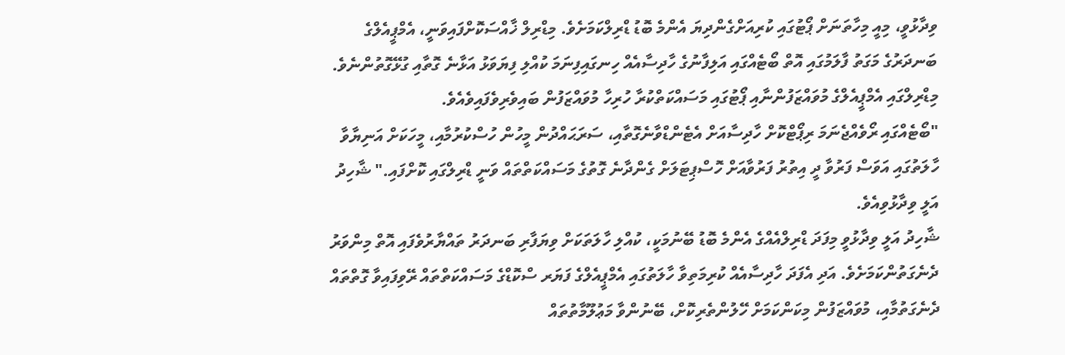ވިދާޅުވީ، މިއީ މިހާތަނަށް ޕޯޓުގައި ކުރިއަށްގެންދިޔަ އެންމެ ބޮޑު ޑްރިލްކަމަށެވެ. މިޑްރިލް ޚާއްސަކޮށްފައިވަނީ، އެމްޕީއެލްގެ ބަނދަރުގެ މަގަތު ފާލަމުގައި އޮތް ބޯޓެއްގައި އަލިފާނުގެ ހާދިސާއެއް ހިނގައިފިނަމަ ކުއްލި ފިޔަވަޅު އަޅާނެ ގޮތާއި ގުޅޭގޮތުންނެވެ. މިޑްރިލްގައި އެމްޕީއެލްގެ މުވައްޒަފުންނާއި ޕޯޓުގައި މަސައްކަތްކުރާ ހުރިހާ މުވައްޒަފުން ބައިވެރިވެފައިވެއެވެ.
"ބޯޓެއްގައި ރޯވެއްޖެނަމަ ރިޕޯޓްކޮށް ހާދިސާއަށް އެޓެންޑްވާނެގޮތާއި، ސަރަޙައްދުން މީހުން ހުސްކުރުމާއި، މީހަކަށް އަނިޔާވާ ހާލަތުގައި އަވަސް ފަރުވާ ދީ އިތުރު ފަރުވާއަށް ހޮސްޕިޓަލަށް ގެންދާނެ ގޮތުގެ މަސައްކަތްތައް ވަނީ ޑްރިލްގައި ކޮށްފައި." ޝާހިދު އަލީ ވިދާޅުވިއެވެ.
ޝާހިދު އަލީ ވިދާޅުވީ މިފަދަ ޑްރިލްއެއްގެ އެންމެ ބޮޑު ބޭނުމަކީ، ކުއްލި ހާލަތަކަށް ވިޔަފާރި ބަނދަރު ތައްޔާރުވެފައި އޮތް މިންވަރު ދެނެގަތުންކަމަށެވެ. އަދި އެފަދަ ހާދިސާއެއް ކުރިމަތިވާ ހާލަތުގައި އެމްޕީއެލްގެ ފަޔަރ ސްކޮޑްގެ މަސައްކަތްތައް ރޭވިފައިވާ ގޮތްތައް ދެނެގަތުމާއި، މުވައްޒަފުން މިކަންކަމަށް ހޭލުންތެރިކޮށް، ބޭނުންވާ މަޢުލޫމާތުތައް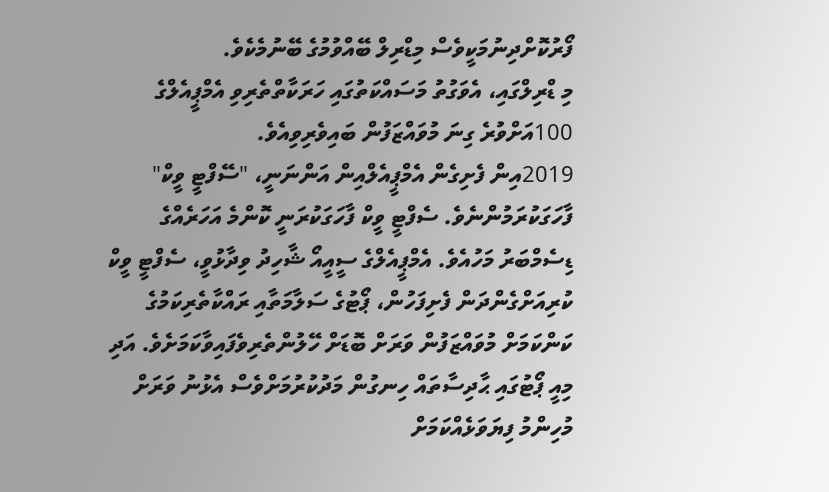ފޯރުކޮށްދިނުމަކީވެސް މިޑްރިލް ބޭއްވުމުގެ ބޭނުމެކެވެ.
މި ޑްރިލްގައި، އެވަގުތު މަސައްކަތުގައި ހަރަކާތްތެރިވި އެމްޕީއެލްގެ 100އަށްވުރެ ގިނަ މުވައްޒަފުން ބައިވެރިވިއެވެ.
2019އިން ފެށިގެން އެމްޕީއެލްއިން އަންނަނީ، "ސޭފްޓީ ވީކް" ފާހަގަކުރަމުންނެވެ. ސެފްޓީ ވީކް ފާހަގަކުރަނީ ކޮންމެ އަހަރެއްގެ ޑިސެމްބަރު މަހުއެވެ. އެމްޕީއެލްގެ ސީއީއޯ ޝާހިދު ވިދާޅުވީ، ސެފްޓީ ވީކް ކުރިއަށްގެންދަން ފެށިފަހުން، ޕޯޓުގެ ސަލާމަތާއި ރައްކާތެރިކަމުގެ ކަންކަމަށް މުވައްޒަފުން ވަރަށް ބޮޑަށް ހޭލުންތެރިވެފައިވާކަމަށެވެ. އަދި މިއީ ޕޯޓުގައި ޙާދިސާތައް ހިނގުން މަދުކުރުމަށްވެސް އެޅުނު ވަރަށް މުހިންމު ފިޔަވަޅެއްކަމަށް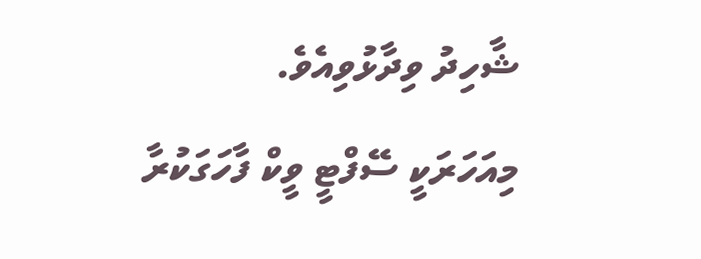ޝާހިދު ވިދާޅުވިއެވެ.
މިއަހަރަކީ ސޭފްޓީ ވީކް ފާހަގަކުރާ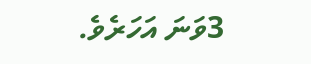3ވަނަ އަހަރެވެ.